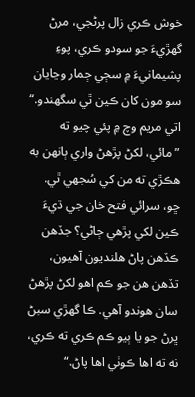خوش ڪري زال پرڻجي، مرڻ گهڙيءَ جو سودو ڪري، پوءِ پشيمانيءَ ۾ سڄي ڄمار وڃايان سو مون کان ڪين ٿي سگهندو.“
اتي مريم وچ ۾ پئي چيو ته ”مائي، لکڻ پڙهڻ واري ٻانهن به هڪڙي ته من کي سُجهي ٿي. ڇو، سرائي فتح خان جي ڌيءَ ڪين لکي پڙهي ڄاڻي؟ جڏهن ڪڏهن پاڻ هلنديون آهيون، تڏهن هن جو ڪم اهو لکڻ پڙهڻ سان هوندو آهي. ڪا گهڙي سبڻ ڀرڻ جو يا ٻيو ڪم ڪري ته ڪري، نه ته اها ڪوٺي اها پاڻ.“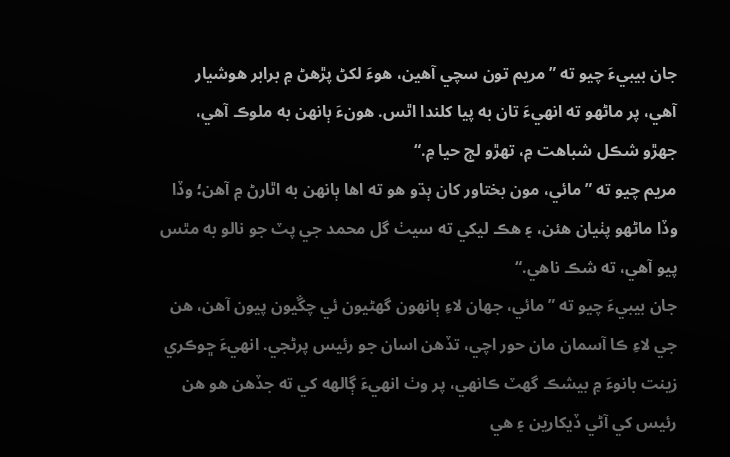جان بيبيءَ چيو ته ”مريم تون سچي آهين، هوءَ لکڻ پڙهڻ ۾ برابر هوشيار آهي، پر ماڻهو ته انهيءَ تان به پيا کلندا اٿس. هونءَ ٻانهن به ملوڪ آهي، جهڙو شڪل شباهت ۾، تهڙو لڄ حيا ۾.“
مريم چيو ته ”مائي، مون بختاور کان ٻڌو هو ته اها ٻانهن به اٿارڻ ۾ آهن؛ وڏا وڏا ماڻهو پٺيان هئن، ۽ هڪ ليکي ته سيٺ گل محمد جي پٽ جو نالو به مٿس پيو آهي، ته شڪ ناهي.“
جان بيبيءَ چيو ته ”مائي، جهان لاءِ ٻانهون گهڻيون ئي چڱيون پيون آهن، هن جي لاءِ ڪا آسمان مان حور اچي، تڏهن اسان جو رئيس پرڻجي. انهيءَ ڇوڪري زينت بانوءَ ۾ بيشڪ گهٽ ڪانهي، پر وٺ انهيءَ ڳالهه کي ته جڏهن هو هن رئيس کي آڻي ڏيکارين ۽ هي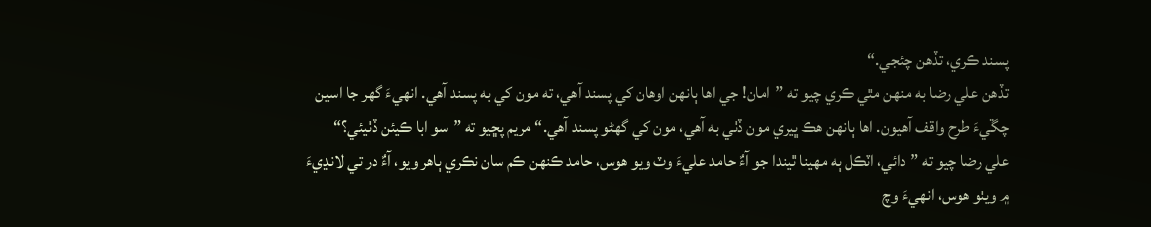پسند ڪري، تڏهن چئجي.“
تڏهن علي رضا به منهن مٿي ڪري چيو ته ”امان! جي اها ٻانهن اوهان کي پسند آهي، ته مون کي به پسند آهي. انهيءَ گهر جا اسين چڱيءَ طرح واقف آهيون. اها ٻانهن هڪ ڀيري مون ڏٺي به آهي، مون کي گهڻو پسند آهي.“ مريم پڇيو ته ”سو ابا ڪيئن ڏٺيئي؟“
علي رضا چيو ته ”دائي، اٽڪل ٻه مهينا ٿيندا جو آءٌ حامد عليءَ وٽ ويو هوس، حامد ڪنهن ڪم سان نڪري ٻاهر ويو، آءٌ در تي لانڍيءَ ۾ ويٺو هوس، انهيءَ وچ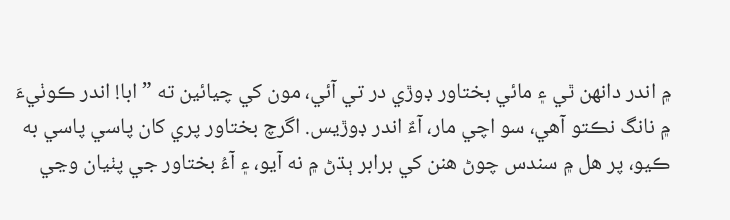۾ اندر دانهن ٿي ۽ مائي بختاور ڊوڙي در تي آئي، مون کي چيائين ته ”ابا! اندر ڪوٺيءَ ۾ نانگ نڪتو آهي، سو اچي مار، آءٌ اندر ڊوڙيس. اگرچ بختاور پري کان پاسي پاسي به ڪيو، پر هل ۾ سندس چوڻ هنن کي برابر ٻڌڻ ۾ نه آيو، ۽ آءُ بختاور جي پٺيان وڃي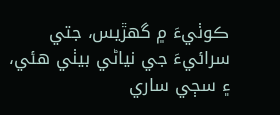ڪوٺيءَ ۾ گهڙيس، جتي سرائيءَ جي نياڻي بيٺي هئي، ۽ سڄي ساري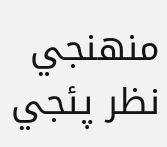منهنجي نظر پئجي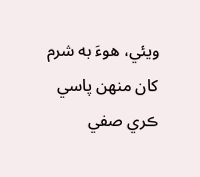ويئي، هوءَ به شرم کان منهن پاسي ڪري صفي